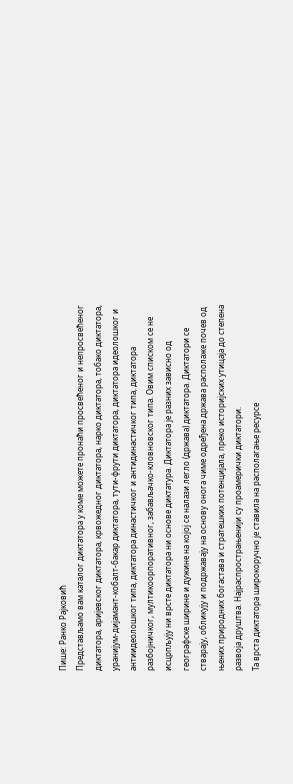Пише: Ранко Рајковић
Представљамо вам каталог диктатора у коме можете пронаћи просвећеног и непросвећеног диктатора, аријевског диктатора, крвожедног диктатора, нарко диктатора, тобако диктатора, уранијум-дијамант-кобалт-бакар диктатора, тути-фрути диктатора, диктатора идеолошког и антиидеолошког типа, диктатора династичког и антидинастичког типа, диктатора разбојничког, мултикоорпоративног, забављачко-кловновског типа. Овим списком се не исцрпљују ни врсте диктатора ни основе диктатура. Диктатора је разних зависно од географске ширине и дужине на којој се налази легло (држава) диктатора. Диктатори се стварају, обликују и подржавају на основу онога чиме одређена држава располаже почев од њених природних богастава и стратешких потенцијала, преко историјских утицаја до степена развоја друштва. Најраспрострањенији су проамерички диктатори.
Та врста диктатора широкоручно је ставила на располагање ресурсе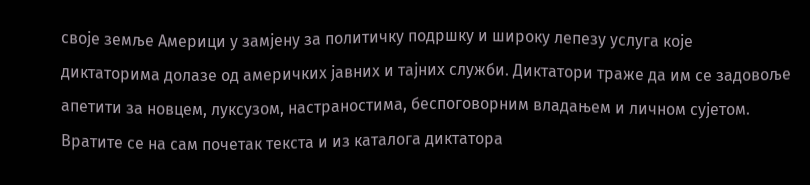своје земље Америци у замјену за политичку подршку и широку лепезу услуга које диктаторима долазе од америчких јавних и тајних служби. Диктатори траже да им се задовоље апетити за новцем, луксузом, настраностима, беспоговорним владањем и личном сујетом. Вратите се на сам почетак текста и из каталога диктатора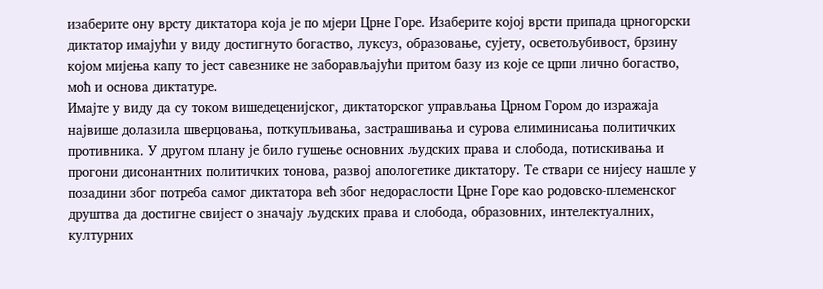изаберите ону врсту диктатора која је по мјери Црне Горе. Изаберите којој врсти припада црногорски диктатор имајући у виду достигнуто богаство, луксуз, образовање, сујету, осветољубивост, брзину којом мијења капу то јест савезнике не заборављајући притом базу из које се црпи лично богаство, моћ и основа диктатуре.
Имајте у виду да су током вишедеценијског, диктаторског управљања Црном Гором до изражаја највише долазила шверцовања, поткупљивања, застрашивања и сурова елиминисања политичких противника. У другом плану је било гушење основних људских права и слобода, потискивања и прогони дисонантних политичких тонова, развој апологетике диктатору. Те ствари се нијесу нашле у позадини због потреба самог диктатора већ због недораслости Црне Горе као родовско-племенског друштва да достигне свијест о значају људских права и слобода, образовних, интелектуалних, културних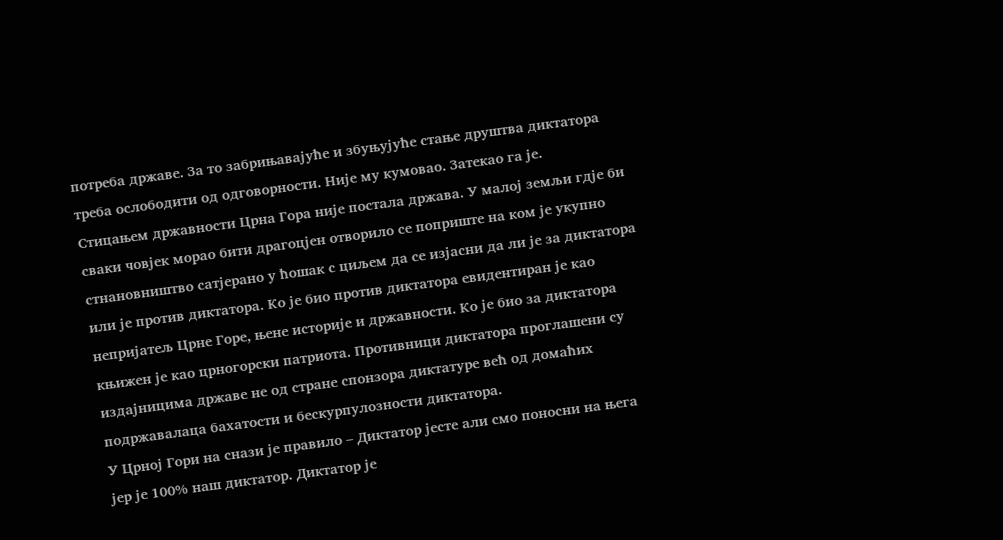потреба државе. За то забрињавајуће и збуњујуће стање друштва диктатора треба ослободити од одговорности. Није му кумовао. Затекао га је.
Стицањем државности Црна Гора није постала држава. У малој земљи гдје би сваки човјек морао бити драгоцјен отворило се поприште на ком је укупно стнановништво сатјерано у ћошак с циљем да се изјасни да ли је за диктатора или је против диктатора. Ко је био против диктатора евидентиран је као непријатељ Црне Горе, њене историје и државности. Ко је био за диктатора књижен је као црногорски патриота. Противници диктатора проглашени су издајницима државе не од стране спонзора диктатуре већ од домаћих подржавалаца бахатости и бескурпулозности диктатора.
У Црној Гори на снази је правило – Диктатор јесте али смо поносни на њега јер је 100% наш диктатор. Диктатор је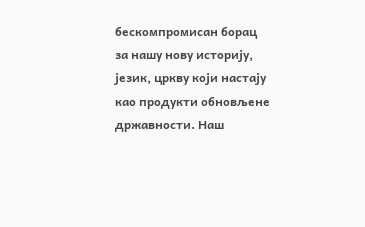бескомпромисан борац за нашу нову историју, језик, цркву који настају као продукти обновљене државности. Наш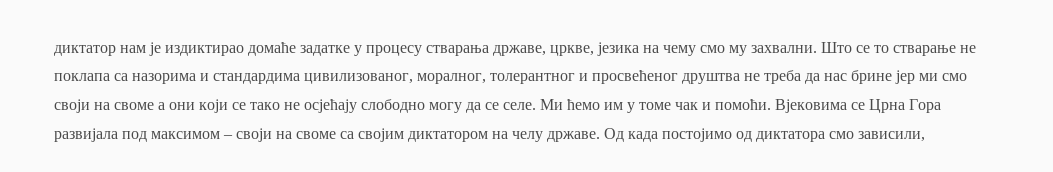диктатор нам је издиктирао домаће задатке у процесу стварања државе, цркве, језика на чему смо му захвални. Што се то стварање не поклапа са назорима и стандардима цивилизованог, моралног, толерантног и просвећеног друштва не треба да нас брине јер ми смо своји на своме а они који се тако не осјећају слободно могу да се селе. Ми ћемо им у томе чак и помоћи. Вјековима се Црна Гора развијала под максимом – своји на своме са својим диктатором на челу државе. Од када постојимо од диктатора смо зависили,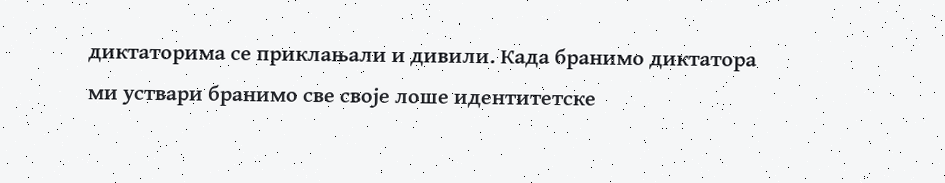диктаторима се приклањали и дивили. Када бранимо диктатора ми уствари бранимо све своје лоше идентитетске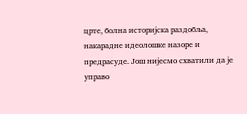црте, болна историјска раздобља, накарадне идеолошке назоре и предрасуде. Још нијесмо схватили да је управо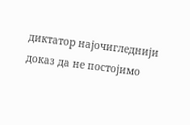диктатор најочигледнији доказ да не постојимо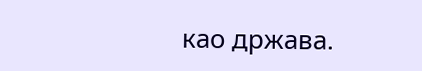као држава.